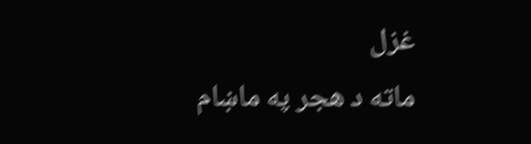غزل
ماته د هجر په ماښام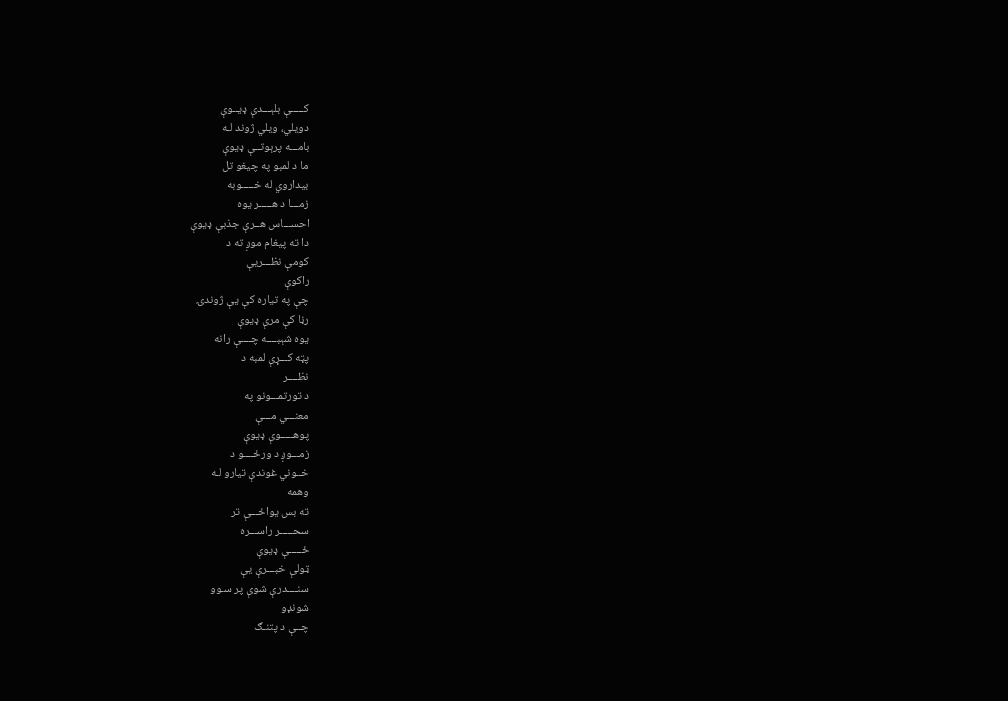کـــــې بلېـــدې ډيــوې
دويلي، ويلي ژوند لـه
بامـــه پرېوتــې ډيوې
ما د لمبو په چيغو تل
بيداروي له خـــــوبه
زمـــا د هـــــر يوه
احســـاس هــرې جذبې ډيوې
دا ته پيغام موږ ته د
کومې نظـــريې
راکوې
چې په تياره کې يې ژوندۍ
رڼا کې مرې ډيوې
يوه شېبــــه چــــې رانه
پټه کـــړې لمبه د
نظــــر
د تورتمـــونو په
معنـــي مـــې
پوهـــــوې ډيوې
زمـــوږ د ورځــــو د
خــوني غوندې تيارو لـه
وهمه
ته بس يواځـــې تر
سحـــــر راســـره
ځـــــې ډيوې
ټولې خبـــرې يې
سنــــدرې شوې پر سـوو
شونډو
چــې د پتنـګ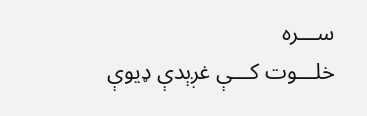ســـره
خلـــوت کـــې غږېدې ډيوې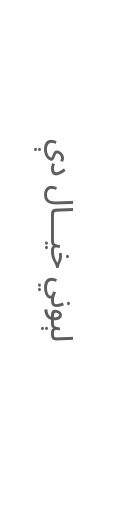لېوني خيـــال دې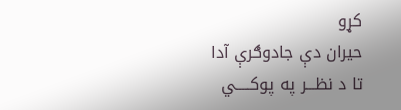کړو
حيران دې جادوګرې آدا
تا د نظـــر په پوکـــــي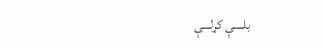بلــــې کړلـــې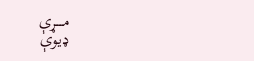مـــــړې
ډيوې